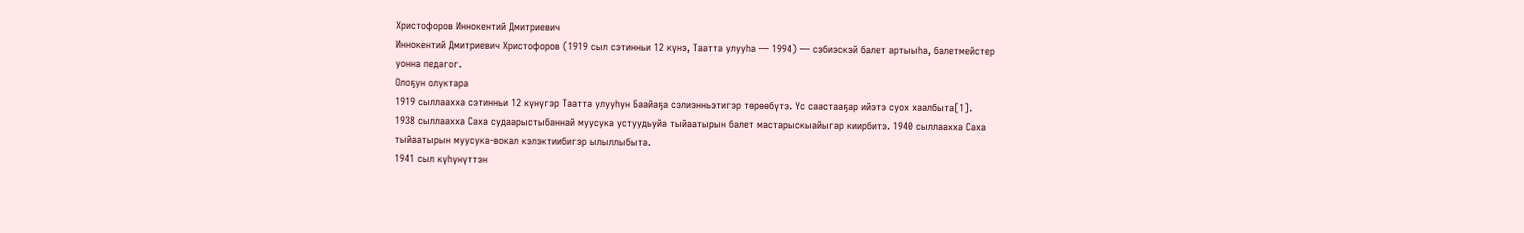Христофоров Иннокентий Дмитриевич
Иннокентий Дмитриевич Христофоров (1919 сыл сэтинньи 12 күнэ, Таатта улууһа — 1994) — сэбиэскэй балет артыыһа, балетмейстер уонна педагог.
Олоҕун олуктара
1919 сыллаахха сэтинньи 12 күнүгэр Таатта улууһун Баайаҕа сэлиэнньэтигэр төрөөбүтэ. Үс саастааҕар ийэтэ суох хаалбыта[1].
1938 сыллаахха Саха судаарыстыбаннай муусука устуудьуйа тыйаатырын балет мастарыскыайыгар киирбитэ. 1940 сыллаахха Саха тыйаатырын муусука-вокал кэлэктиибигэр ылыллыбыта.
1941 сыл күһүнүттэн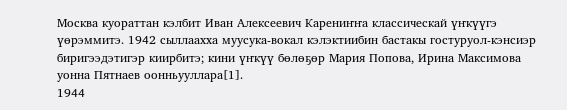Москва куораттан кэлбит Иван Алексеевич Карениҥҥа классическай үҥкүүгэ үөрэммитэ. 1942 сыллаахха муусука-вокал кэлэктиибин бастакы гостуруол-кэнсиэр биригээдэтигэр киирбитэ; кини үҥкүү бөлөҕөр Мария Попова, Ирина Максимова уонна Пятнаев оонньууллара[1].
1944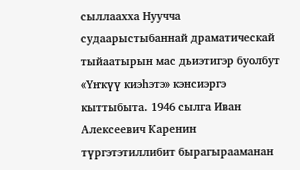сыллаахха Нуучча судаарыстыбаннай драматическай тыйаатырын мас дьиэтигэр буолбут «Үҥкүү киэһэтэ» кэнсиэргэ кыттыбыта. 1946 сылга Иван Алексеевич Каренин түргэтэтиллибит бырагырааманан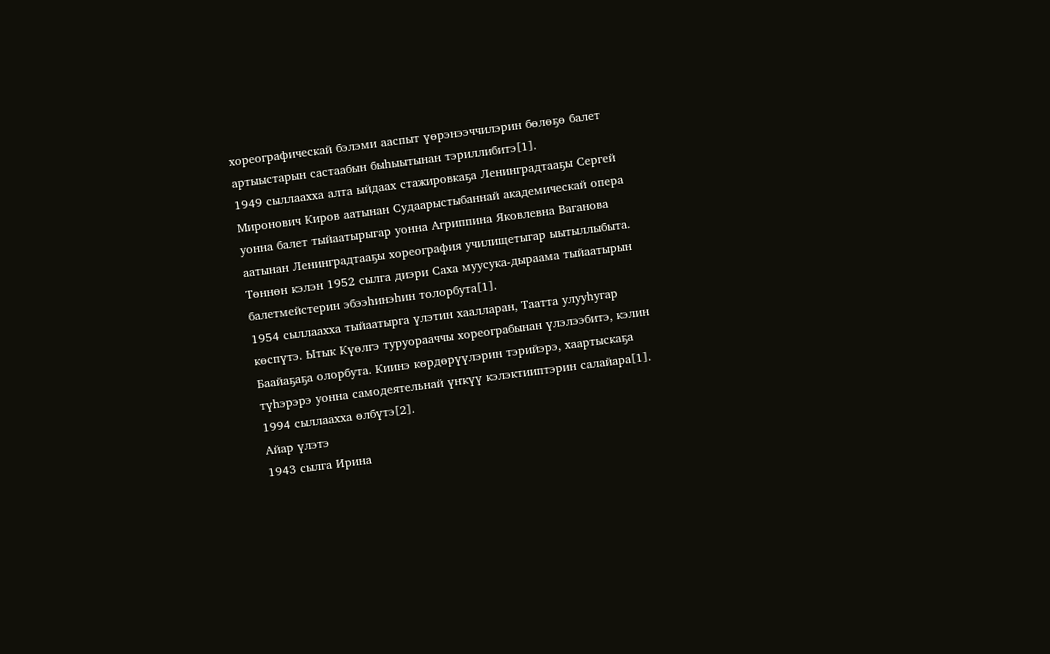хореографическай бэлэми ааспыт үөрэнээччилэрин бөлөҕө балет артыыстарын састаабын быһыытынан тэриллибитэ[1].
1949 сыллаахха алта ыйдаах стажировкаҕа Ленинградтааҕы Сергей Миронович Киров аатынан Судаарыстыбаннай академическай опера уонна балет тыйаатырыгар уонна Агриппина Яковлевна Ваганова аатынан Ленинградтааҕы хореография училищетыгар ыытыллыбыта. Төннөн кэлэн 1952 сылга диэри Саха муусука-дыраама тыйаатырын балетмейстерин эбээһинэһин толорбута[1].
1954 сыллаахха тыйаатырга үлэтин хаалларан, Таатта улууһугар көспүтэ. Ытык Күөлгэ туруорааччы хореограбынан үлэлээбитэ, кэлин Баайаҕаҕа олорбута. Киинэ көрдөрүүлэрин тэрийэрэ, хаартыскаҕа түһэрэрэ уонна самодеятельнай үҥкүү кэлэктииптэрин салайара[1].
1994 сыллаахха өлбүтэ[2].
Айар үлэтэ
1943 сылга Ирина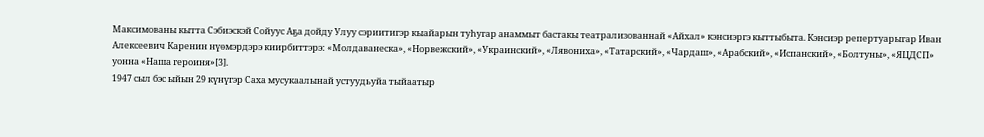Максимованы кытта Сэбиэскэй Сойуус Аҕа дойду Улуу сэриитигэр кыайарын туһугар анаммыт бастакы театрализованнай «Айхал» кэнсиэргэ кыттыбыта. Кэнсиэр репертуарыгар Иван Алексеевич Каренин нүөмэрдэрэ киирбиттэрэ: «Молдаванеска», «Норвежский», «Украинский», «Лявониха», «Татарский», «Чардаш», «Арабский», «Испанский», «Болтуны», «ЯЦДСП» уонна «Наша героиня»[3].
1947 сыл бэс ыйын 29 күнүгэр Саха мусукаалынай устуудьуйа тыйаатыр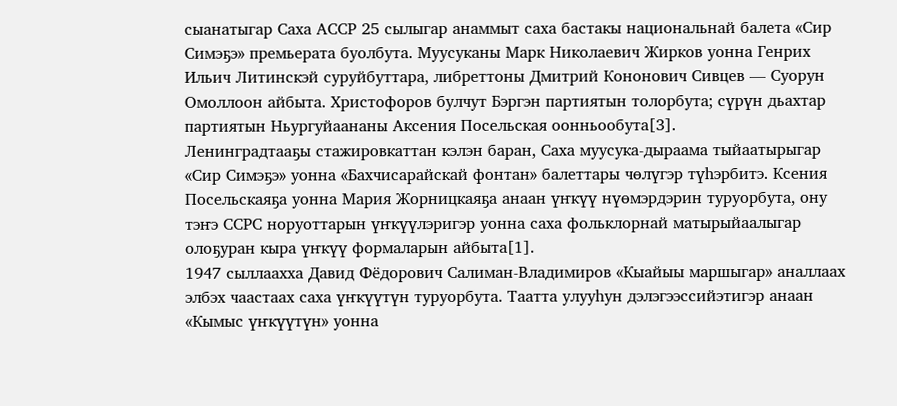сыанатыгар Саха АССР 25 сылыгар анаммыт саха бастакы национальнай балета «Сир Симэҕэ» премьерата буолбута. Муусуканы Марк Николаевич Жирков уонна Генрих Ильич Литинскэй суруйбуттара, либреттоны Дмитрий Кононович Сивцев — Суорун Омоллоон айбыта. Христофоров булчут Бэргэн партиятын толорбута; сүрүн дьахтар партиятын Ньургуйаананы Аксения Посельская оонньообута[3].
Ленинградтааҕы стажировкаттан кэлэн баран, Саха муусука-дыраама тыйаатырыгар «Сир Симэҕэ» уонна «Бахчисарайскай фонтан» балеттары чөлүгэр түһэрбитэ. Ксения Посельскаяҕа уонна Мария Жорницкаяҕа анаан үҥкүү нүөмэрдэрин туруорбута, ону тэҥэ ССРС норуоттарын үҥкүүлэригэр уонна саха фольклорнай матырыйаалыгар олоҕуран кыра үҥкүү формаларын айбыта[1].
1947 сыллаахха Давид Фёдорович Салиман-Владимиров «Кыайыы маршыгар» аналлаах элбэх чаастаах саха үҥкүүтүн туруорбута. Таатта улууһун дэлэгээссийэтигэр анаан «Кымыс үҥкүүтүн» уонна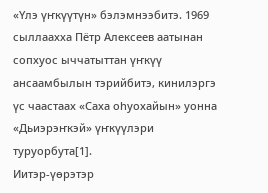«Үлэ үҥкүүтүн» бэлэмнээбитэ. 1969 сыллаахха Пётр Алексеев аатынан сопхуос ыччатыттан үҥкүү ансаамбылын тэрийбитэ, кинилэргэ үс чаастаах «Саха оһуохайын» уонна «Дьиэрэҥкэй» үҥкүүлэри туруорбута[1].
Иитэр-үөрэтэр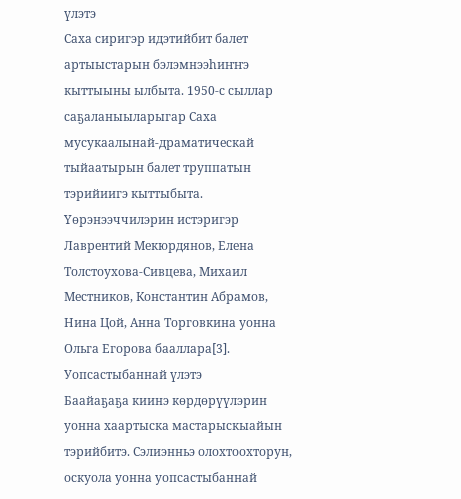үлэтэ
Саха сиригэр идэтийбит балет артыыстарын бэлэмнээһиҥҥэ кыттыыны ылбыта. 1950-с сыллар саҕаланыыларыгар Саха мусукаалынай-драматическай тыйаатырын балет труппатын тэрийиигэ кыттыбыта. Үөрэнээччилэрин истэригэр Лаврентий Мекюрдянов, Елена Толстоухова-Сивцева, Михаил Местников, Константин Абрамов, Нина Цой, Анна Торговкина уонна Ольга Егорова бааллара[3].
Уопсастыбаннай үлэтэ
Баайаҕаҕа киинэ көрдөрүүлэрин уонна хаартыска мастарыскыайын тэрийбитэ. Сэлиэнньэ олохтоохторун, оскуола уонна уопсастыбаннай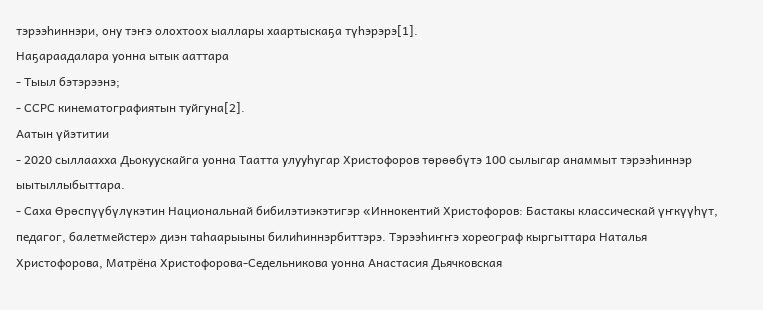тэрээһиннэри, ону тэҥэ олохтоох ыаллары хаартыскаҕа түһэрэрэ[1].
Наҕараадалара уонна ытык ааттара
- Тыыл бэтэрээнэ;
- ССРС кинематографиятын туйгуна[2].
Аатын үйэтитии
- 2020 сыллаахха Дьокуускайга уонна Таатта улууһугар Христофоров төрөөбүтэ 100 сылыгар анаммыт тэрээһиннэр ыытыллыбыттара.
- Саха Өрөспүүбүлүкэтин Национальнай бибилэтиэкэтигэр «Иннокентий Христофоров: Бастакы классическай үҥкүүһүт, педагог, балетмейстер» диэн таһаарыыны билиһиннэрбиттэрэ. Тэрээһиҥҥэ хореограф кыргыттара Наталья Христофорова, Матрёна Христофорова-Седельникова уонна Анастасия Дьячковская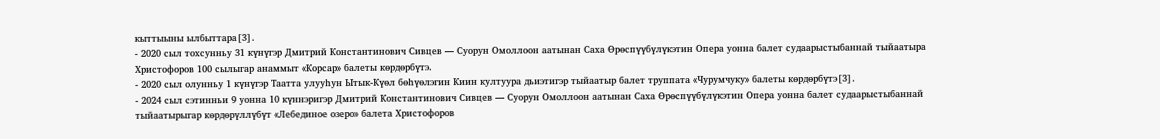кыттыыны ылбыттара[3].
- 2020 сыл тохсунньу 31 күнүгэр Дмитрий Константинович Сивцев — Суорун Омоллоон аатынан Саха Өрөспүүбүлүкэтин Опера уонна балет судаарыстыбаннай тыйаатыра Христофоров 100 сылыгар анаммыт «Корсар» балеты көрдөрбүтэ.
- 2020 сыл олунньу 1 күнүгэр Таатта улууһун Ытык-Күөл бөһүөлэгин Киин култуура дьиэтигэр тыйаатыр балет труппата «Чурумчуку» балеты көрдөрбүтэ[3].
- 2024 сыл сэтинньи 9 уонна 10 күннэригэр Дмитрий Константинович Сивцев — Суорун Омоллоон аатынан Саха Өрөспүүбүлүкэтин Опера уонна балет судаарыстыбаннай тыйаатырыгар көрдөрүллүбүт «Лебединое озеро» балета Христофоров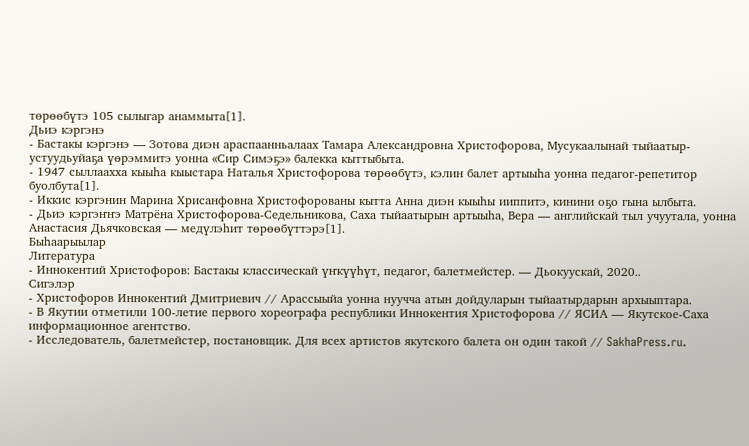төрөөбүтэ 105 сылыгар анаммыта[1].
Дьиэ кэргэнэ
- Бастакы кэргэнэ — Зотова диэн араспаанньалаах Тамара Александровна Христофорова, Мусукаалынай тыйаатыр-устуудьуйаҕа үөрэммитэ уонна «Сир Симэҕэ» балекка кыттыбыта.
- 1947 сыллаахха кыыһа кыыстара Наталья Христофорова төрөөбүтэ, кэлин балет артыыһа уонна педагог-репетитор буолбута[1].
- Иккис кэргэнин Марина Хрисанфовна Христофорованы кытта Анна диэн кыыһы ииппитэ, кинини оҕо гына ылбыта.
- Дьиэ кэргэҥҥэ Матрёна Христофорова-Седельникова, Саха тыйаатырын артыыһа, Вера — английскай тыл учуутала, уонна Анастасия Дьячковская — медүлэһит төрөөбүттэрэ[1].
Быһаарыылар
Литература
- Иннокентий Христофоров: Бастакы классическай үҥкүүһүт, педагог, балетмейстер. — Дьокуускай, 2020..
Сигэлэр
- Христофоров Иннокентий Дмитриевич // Арассыыйа уонна нуучча атын дойдуларын тыйаатырдарын архыыптара.
- В Якутии отметили 100-летие первого хореографа республики Иннокентия Христофорова // ЯСИА — Якутское-Саха информационное агентство.
- Исследователь, балетмейстер, постановщик. Для всех артистов якутского балета он один такой // SakhaPress.ru.